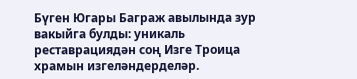Бүген Югары Баграж авылында зур вакыйга булды: уникаль реставрациядән соң Изге Троица храмын изгеләндерделәр.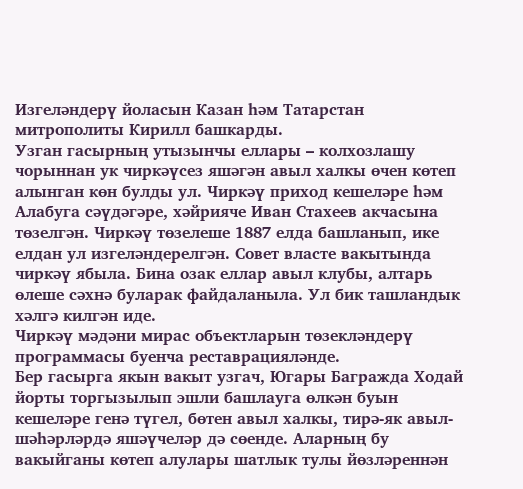Изгеләндерү йоласын Казан һәм Татарстан митрополиты Кирилл башкарды.
Узган гасырның утызынчы еллары – колхозлашу чорыннан ук чиркәүсез яшәгән авыл халкы өчен көтеп алынган көн булды ул. Чиркәү приход кешеләре һәм Алабуга сәүдәгәре, хәйрияче Иван Стахеев акчасына төзелгән. Чиркәү төзелеше 1887 елда башланып, ике елдан ул изгеләндерелгән. Совет власте вакытында чиркәү ябыла. Бина озак еллар авыл клубы, алтарь өлеше сәхнә буларак файдаланыла. Ул бик ташландык хәлгә килгән иде.
Чиркәү мәдәни мирас объектларын төзекләндерү программасы буенча реставрацияләнде.
Бер гасырга якын вакыт узгач, Югары Багражда Ходай йорты торгызылып эшли башлауга өлкән буын кешеләре генә түгел, бөтен авыл халкы, тирә-як авыл-шәһәрләрдә яшәүчеләр дә сөенде. Аларның бу вакыйганы көтеп алулары шатлык тулы йөзләреннән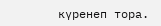күренеп тора.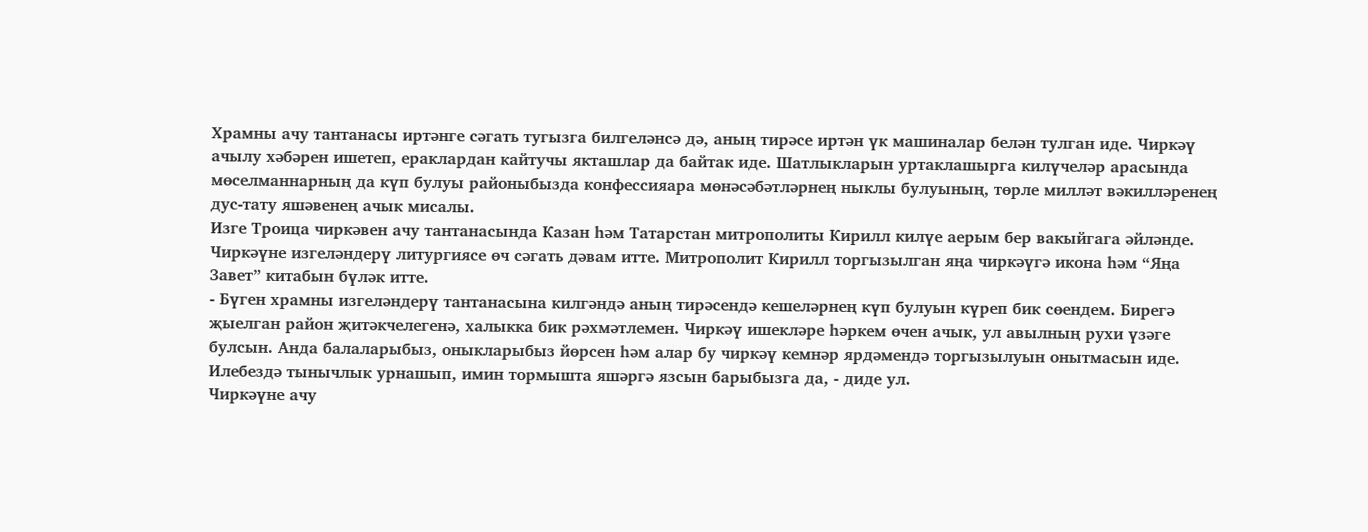Храмны ачу тантанасы иртәнге сәгать тугызга билгеләнсә дә, аның тирәсе иртән үк машиналар белән тулган иде. Чиркәү ачылу хәбәрен ишетеп, ераклардан кайтучы якташлар да байтак иде. Шатлыкларын уртаклашырга килүчеләр арасында мөселманнарның да күп булуы районыбызда конфессияара мөнәсәбәтләрнең ныклы булуының, төрле милләт вәкилләренең дус-тату яшәвенең ачык мисалы.
Изге Троица чиркәвен ачу тантанасында Казан һәм Татарстан митрополиты Кирилл килүе аерым бер вакыйгага әйләнде. Чиркәүне изгеләндерү литургиясе өч сәгать дәвам итте. Митрополит Кирилл торгызылган яңа чиркәүгә икона һәм “Яңа Завет” китабын бүләк итте.
- Бүген храмны изгеләндерү тантанасына килгәндә аның тирәсендә кешеләрнең күп булуын күреп бик сөендем. Бирегә җыелган район җитәкчелегенә, халыкка бик рәхмәтлемен. Чиркәү ишекләре һәркем өчен ачык, ул авылның рухи үзәге булсын. Анда балаларыбыз, оныкларыбыз йөрсен һәм алар бу чиркәү кемнәр ярдәмендә торгызылуын онытмасын иде. Илебездә тынычлык урнашып, имин тормышта яшәргә язсын барыбызга да, - диде ул.
Чиркәүне ачу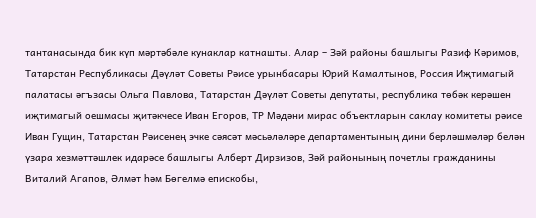тантанасында бик күп мәртәбәле кунаклар катнашты. Алар – Зәй районы башлыгы Разиф Кәримов, Татарстан Республикасы Дәүләт Советы Рәисе урынбасары Юрий Камалтынов, Россия Иҗтимагый палатасы әгъзасы Ольга Павлова, Татарстан Дәүләт Советы депутаты, республика төбәк керәшен иҗтимагый оешмасы җитәкчесе Иван Егоров, ТР Мәдәни мирас объектларын саклау комитеты рәисе Иван Гущин, Татарстан Рәисенең эчке сәясәт мәсьәләләре департаментының дини берләшмәләр белән үзара хезмәттәшлек идарәсе башлыгы Алберт Дирзизов, Зәй районының почетлы гражданины Виталий Агапов, Әлмәт һәм Бөгелмә епискобы,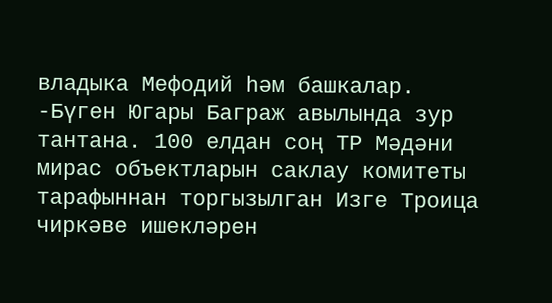владыка Мефодий һәм башкалар.
-Бүген Югары Баграж авылында зур тантана. 100 елдан соң ТР Мәдәни мирас объектларын саклау комитеты тарафыннан торгызылган Изге Троица чиркәве ишекләрен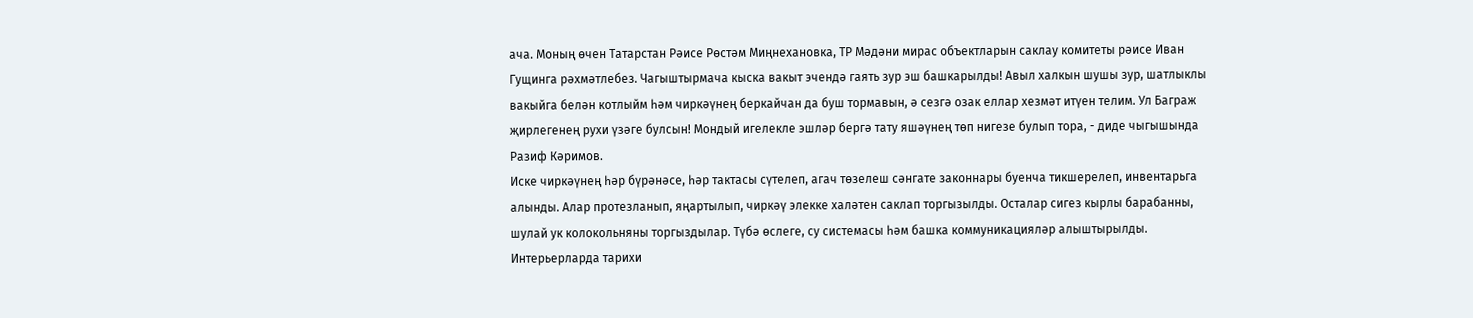ача. Моның өчен Татарстан Рәисе Рөстәм Миңнехановка, ТР Мәдәни мирас объектларын саклау комитеты рәисе Иван Гущинга рәхмәтлебез. Чагыштырмача кыска вакыт эчендә гаять зур эш башкарылды! Авыл халкын шушы зур, шатлыклы вакыйга белән котлыйм һәм чиркәүнең беркайчан да буш тормавын, ә сезгә озак еллар хезмәт итүен телим. Ул Баграж җирлегенең рухи үзәге булсын! Мондый игелекле эшләр бергә тату яшәүнең төп нигезе булып тора, - диде чыгышында Разиф Кәримов.
Иске чиркәүнең һәр бүрәнәсе, һәр тактасы сүтелеп, агач төзелеш сәнгате законнары буенча тикшерелеп, инвентарьга алынды. Алар протезланып, яңартылып, чиркәү элекке халәтен саклап торгызылды. Осталар сигез кырлы барабанны, шулай ук колокольняны торгыздылар. Түбә өслеге, су системасы һәм башка коммуникацияләр алыштырылды. Интерьерларда тарихи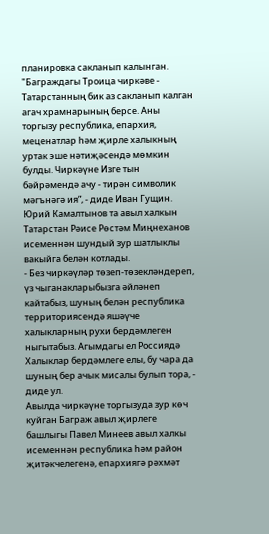планировка сакланып калынган.
"Баграждагы Троица чиркәве - Татарстанның бик аз сакланып калган агач храмнарының берсе. Аны торгызу республика, епархия, меценатлар һәм җирле халыкның уртак эше нәтиҗәсендә мөмкин булды. Чиркәүне Изге тын бәйрәмендә ачу - тирән символик мәгънәгә ия”, - диде Иван Гущин.
Юрий Камалтынов та авыл халкын Татарстан Рәисе Рөстәм Миңнеханов исеменнән шундый зур шатлыклы вакыйга белән котлады.
- Без чиркәүләр төзеп-төзекләндереп, үз чыганакларыбызга әйләнеп кайтабыз, шуның белән республика территориясендә яшәүче халыкларның рухи бердәмлеген ныгытабыз. Агымдагы ел Россиядә Халыклар бердәмлеге елы, бу чара да шуның бер ачык мисалы булып тора, - диде ул.
Авылда чиркәүне торгызуда зур көч куйган Баграж авыл җирлеге башлыгы Павел Минеев авыл халкы исеменнән республика һәм район җитәкчелегенә, епархиягә рәхмәт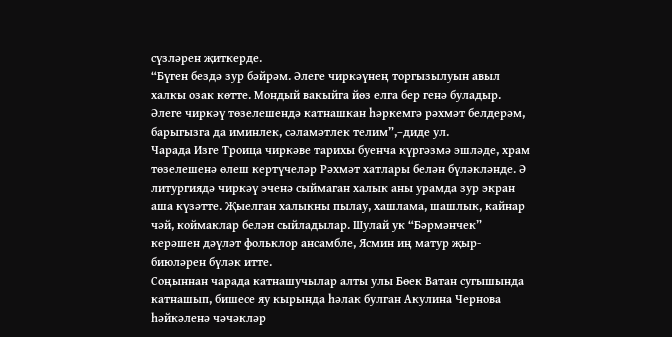сүзләрен җиткерде.
“Бүген бездә зур бәйрәм. Әлеге чиркәүнең торгызылуын авыл халкы озак көтте. Мондый вакыйга йөз елга бер генә буладыр. Әлеге чиркәү төзелешендә катнашкан һәркемгә рәхмәт белдерәм, барыгызга да иминлек, сәламәтлек телим”,–диде ул.
Чарада Изге Троица чиркәве тарихы буенча күргәзмә эшләде, храм төзелешенә өлеш кертүчеләр Рәхмәт хатлары белән бүләкләнде. Ә литургиядә чиркәү эченә сыймаган халык аны урамда зур экран аша күзәтте. Җыелган халыкны пылау, хашлама, шашлык, кайнар чәй, коймаклар белән сыйладылар. Шулай ук “Бәрмәнчек” керәшен дәүләт фольклор ансамбле, Ясмин иң матур җыр-биюләрен бүләк итте.
Соңыннан чарада катнашучылар алты улы Бөек Ватан сугышында катнашып, бишесе яу кырында һәлак булган Акулина Чернова һәйкәленә чәчәкләр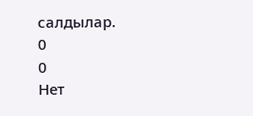салдылар.
0
0
Нет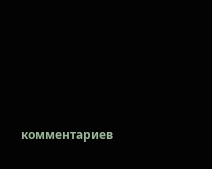комментариев